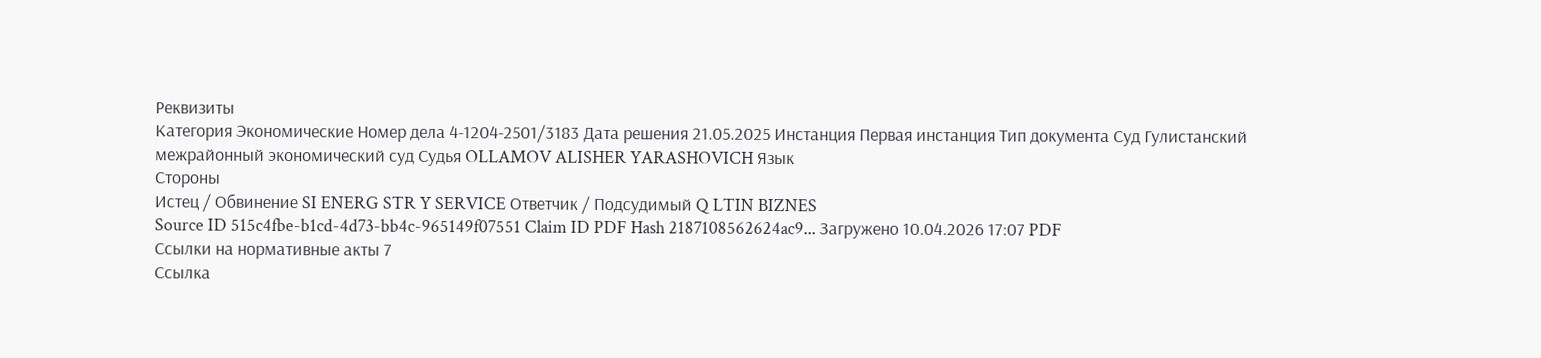Реквизиты
Категория Экономические Номер дела 4-1204-2501/3183 Дата решения 21.05.2025 Инстанция Первая инстанция Тип документа Суд Гулистанский межрайонный экономический суд Судья OLLAMOV ALISHER YARASHOVICH Язык
Стороны
Истец / Обвинение SI ENERG STR Y SERVICE Ответчик / Подсудимый Q LTIN BIZNES
Source ID 515c4fbe-b1cd-4d73-bb4c-965149f07551 Claim ID PDF Hash 2187108562624ac9... Загружено 10.04.2026 17:07 PDF
Ссылки на нормативные акты 7
Ссылка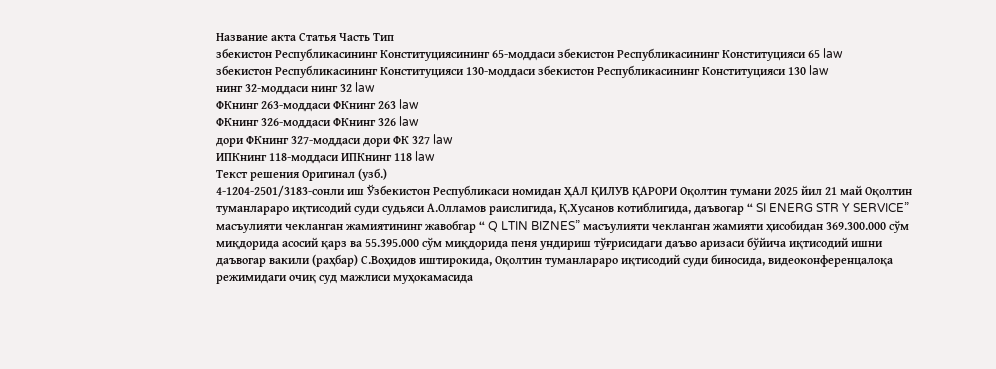Название акта Статья Часть Тип
збекистон Республикасининг Конституциясининг 65-моддаси збекистон Республикасининг Конституцияси 65 law
збекистон Республикасининг Конституцияси 130-моддаси збекистон Республикасининг Конституцияси 130 law
нинг 32-моддаси нинг 32 law
ФКнинг 263-моддаси ФКнинг 263 law
ФКнинг 326-моддаси ФКнинг 326 law
дори ФКнинг 327-моддаси дори ФК 327 law
ИПКнинг 118-моддаси ИПКнинг 118 law
Текст решения Оригинал (узб.)
4-1204-2501/3183-сонли иш Ўзбекистон Республикаси номидан ҲАЛ ҚИЛУВ ҚАРОРИ Оқолтин тумани 2025 йил 21 май Оқолтин туманлараро иқтисодий суди судьяси А.Олламов раислигида, Қ.Хусанов котиблигида, даъвогар “ SI ENERG STR Y SERVICE” масъулияти чекланган жамиятининг жавобгар “ Q LTIN BIZNES” масъулияти чекланган жамияти ҳисобидан 369.300.000 сўм миқдорида асосий қарз ва 55.395.000 сўм миқдорида пеня ундириш тўғрисидаги даъво аризаси бўйича иқтисодий ишни даъвогар вакили (раҳбар) С.Воҳидов иштирокида, Оқолтин туманлараро иқтисодий суди биносида, видеоконференцалоқа режимидаги очиқ суд мажлиси муҳокамасида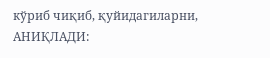кўриб чиқиб, қуйидагиларни, АНИҚЛАДИ: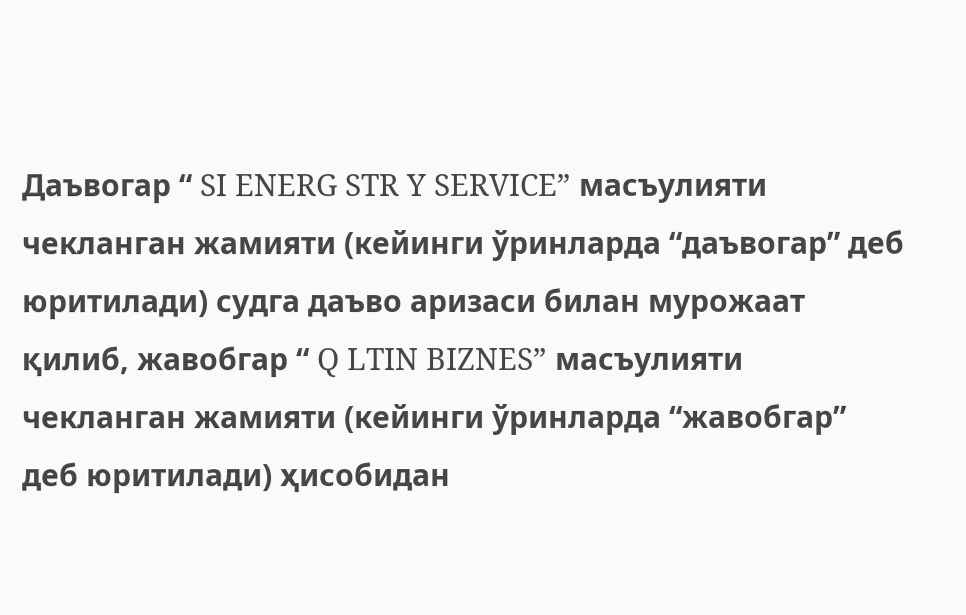Даъвогар “ SI ENERG STR Y SERVICE” масъулияти чекланган жамияти (кейинги ўринларда “даъвогар” деб юритилади) судга даъво аризаси билан мурожаат қилиб, жавобгар “ Q LTIN BIZNES” масъулияти чекланган жамияти (кейинги ўринларда “жавобгар” деб юритилади) ҳисобидан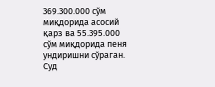369.300.000 сўм миқдорида асосий қарз ва 55.395.000 сўм миқдорида пеня ундиришни сўраган. Суд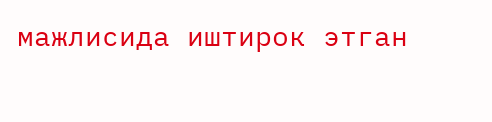мажлисида иштирок этган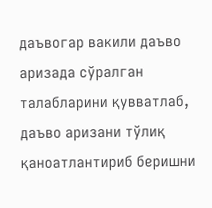даъвогар вакили даъво аризада сўралган талабларини қувватлаб, даъво аризани тўлиқ қаноатлантириб беришни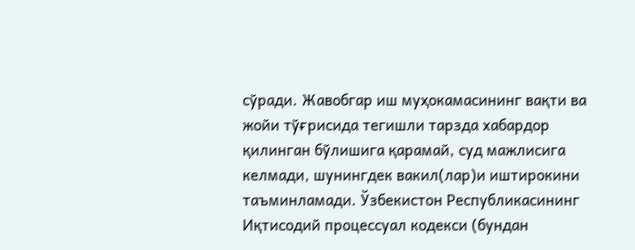сўради. Жавобгар иш муҳокамасининг вақти ва жойи тўғрисида тегишли тарзда хабардор қилинган бўлишига қарамай, суд мажлисига келмади, шунингдек вакил(лар)и иштирокини таъминламади. Ўзбекистон Республикасининг Иқтисодий процессуал кодекси (бундан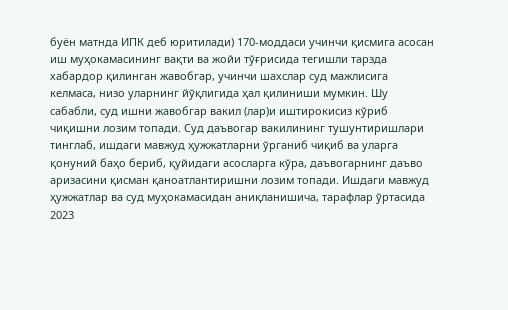буён матнда ИПК деб юритилади) 170-моддаси учинчи қисмига асосан иш муҳокамасининг вақти ва жойи тўғрисида тегишли тарзда хабардор қилинган жавобгар, учинчи шахслар суд мажлисига келмаса, низо уларнинг йўқлигида ҳал қилиниши мумкин. Шу сабабли, суд ишни жавобгар вакил (лар)и иштирокисиз кўриб чиқишни лозим топади. Суд даъвогар вакилининг тушунтиришлари тинглаб, ишдаги мавжуд ҳужжатларни ўрганиб чиқиб ва уларга қонуний баҳо бериб, қуйидаги асосларга кўра, даъвогарнинг даъво аризасини қисман қаноатлантиришни лозим топади. Ишдаги мавжуд ҳужжатлар ва суд муҳокамасидан аниқланишича, тарафлар ўртасида 2023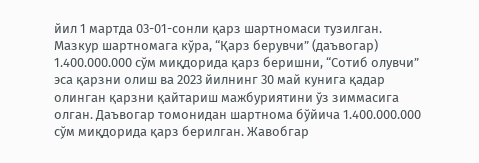йил 1 мартда 03-01-сонли қарз шартномаси тузилган. Мазкур шартномага кўра, “Қарз берувчи” (даъвогар) 1.400.000.000 сўм миқдорида қарз беришни, “Сотиб олувчи” эса қарзни олиш ва 2023 йилнинг 30 май кунига қадар олинган қарзни қайтариш мажбуриятини ўз зиммасига олган. Даъвогар томонидан шартнома бўйича 1.400.000.000 сўм миқдорида қарз берилган. Жавобгар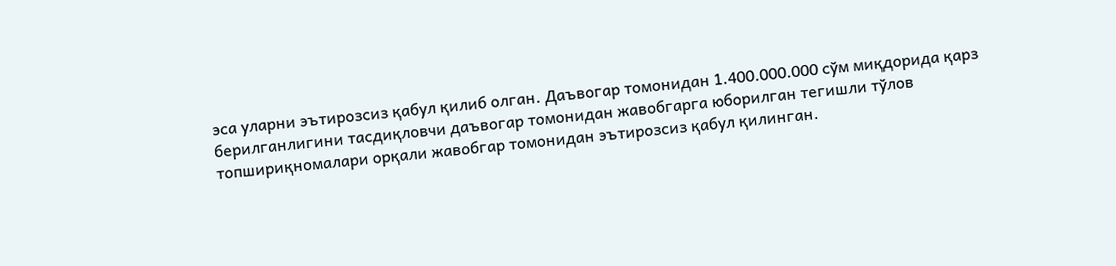эса уларни эътирозсиз қабул қилиб олган. Даъвогар томонидан 1.400.000.000 сўм миқдорида қарз берилганлигини тасдиқловчи даъвогар томонидан жавобгарга юборилган тегишли тўлов топшириқномалари орқали жавобгар томонидан эътирозсиз қабул қилинган.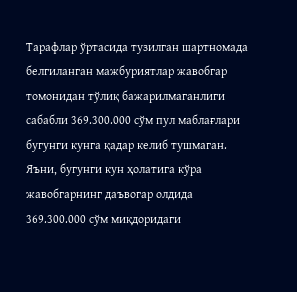Тарафлар ўртасида тузилган шартномада белгиланган мажбуриятлар жавобгар томонидан тўлиқ бажарилмаганлиги сабабли 369.300.000 сўм пул маблағлари бугунги кунга қадар келиб тушмаган. Яъни, бугунги кун ҳолатига кўра жавобгарнинг даъвогар олдида 369.300.000 сўм миқдоридаги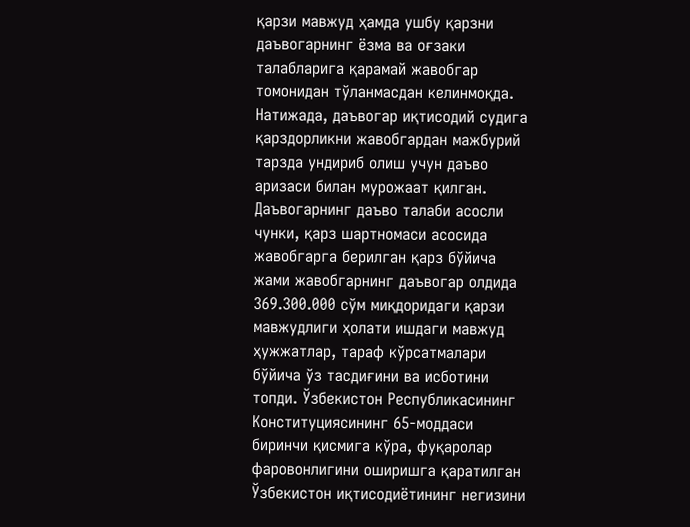қарзи мавжуд ҳамда ушбу қарзни даъвогарнинг ёзма ва оғзаки талабларига қарамай жавобгар томонидан тўланмасдан келинмоқда. Натижада, даъвогар иқтисодий судига қарздорликни жавобгардан мажбурий тарзда ундириб олиш учун даъво аризаси билан мурожаат қилган. Даъвогарнинг даъво талаби асосли чунки, қарз шартномаси асосида жавобгарга берилган қарз бўйича жами жавобгарнинг даъвогар олдида 369.300.000 сўм миқдоридаги қарзи мавжудлиги ҳолати ишдаги мавжуд ҳужжатлар, тараф кўрсатмалари бўйича ўз тасдиғини ва исботини топди. Ўзбекистон Республикасининг Конституциясининг 65-моддаси биринчи қисмига кўра, фуқаролар фаровонлигини оширишга қаратилган Ўзбекистон иқтисодиётининг негизини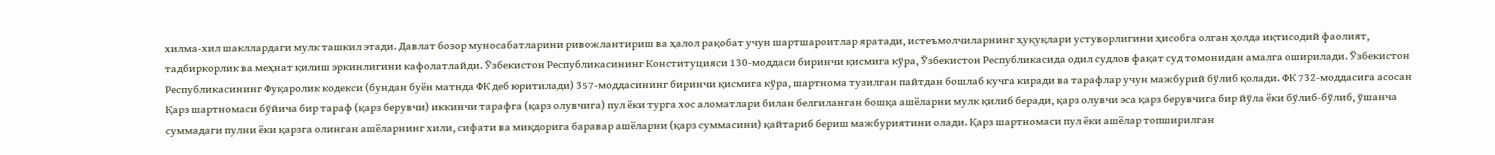хилма-хил шакллардаги мулк ташкил этади. Давлат бозор муносабатларини ривожлантириш ва ҳалол рақобат учун шартшароитлар яратади, истеъмолчиларнинг ҳуқуқлари устуворлигини ҳисобга олган ҳолда иқтисодий фаолият, тадбиркорлик ва меҳнат қилиш эркинлигини кафолатлайди. Ўзбекистон Республикасининг Конституцияси 130-моддаси биринчи қисмига кўра, Ўзбекистон Республикасида одил судлов фақат суд томонидан амалга оширилади. Ўзбекистон Республикасининг Фуқаролик кодекси (бундан буён матнда ФК деб юритилади) 357-моддасининг биринчи қисмига кўра, шартнома тузилган пайтдан бошлаб кучга киради ва тарафлар учун мажбурий бўлиб қолади. ФК 732-моддасига асосан Қарз шартномаси бўйича бир тараф (қарз берувчи) иккинчи тарафга (қарз олувчига) пул ёки турга хос аломатлари билан белгиланган бошқа ашёларни мулк қилиб беради, қарз олувчи эса қарз берувчига бир йўла ёки бўлиб-бўлиб, ўшанча суммадаги пулни ёки қарзга олинган ашёларнинг хили, сифати ва миқдорига баравар ашёларни (қарз суммасини) қайтариб бериш мажбуриятини олади. Қарз шартномаси пул ёки ашёлар топширилган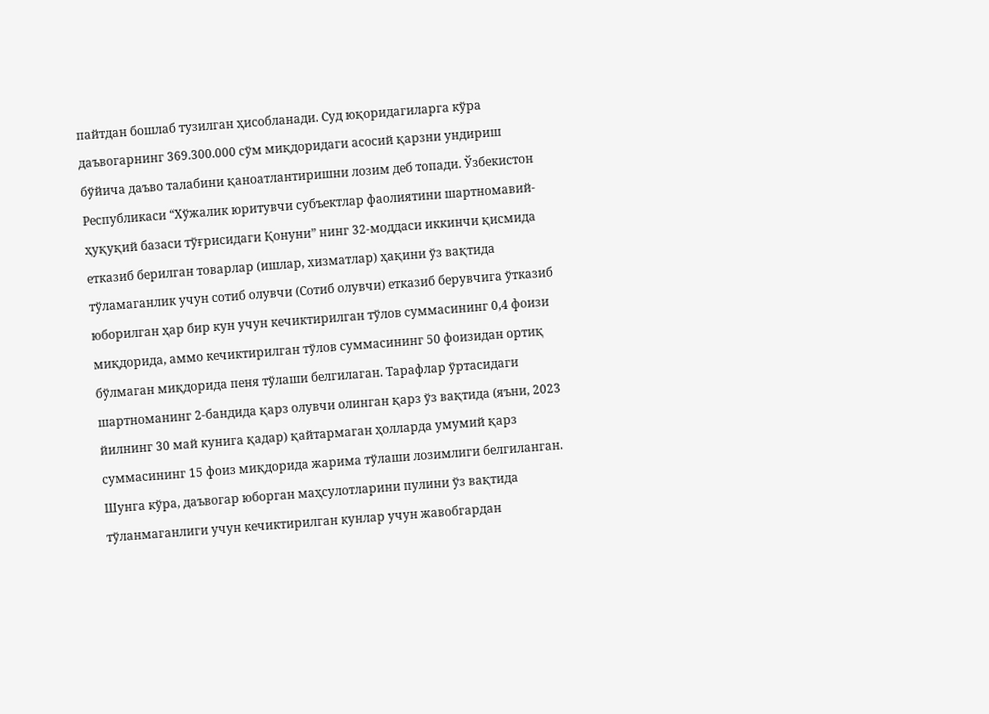пайтдан бошлаб тузилган ҳисобланади. Суд юқоридагиларга кўра даъвогарнинг 369.300.000 сўм миқдоридаги асосий қарзни ундириш бўйича даъво талабини қаноатлантиришни лозим деб топади. Ўзбекистон Республикаси “Хўжалик юритувчи субъектлар фаолиятини шартномавий-ҳуқуқий базаси тўғрисидаги Қонуни” нинг 32-моддаси иккинчи қисмида етказиб берилган товарлар (ишлар, хизматлар) ҳақини ўз вақтида тўламаганлик учун сотиб олувчи (Сотиб олувчи) етказиб берувчига ўтказиб юборилган ҳар бир кун учун кечиктирилган тўлов суммасининг 0,4 фоизи миқдорида, аммо кечиктирилган тўлов суммасининг 50 фоизидан ортиқ бўлмаган миқдорида пеня тўлаши белгилаган. Тарафлар ўртасидаги шартноманинг 2-бандида қарз олувчи олинган қарз ўз вақтида (яъни, 2023 йилнинг 30 май кунига қадар) қайтармаган ҳолларда умумий қарз суммасининг 15 фоиз миқдорида жарима тўлаши лозимлиги белгиланган. Шунга кўра, даъвогар юборган маҳсулотларини пулини ўз вақтида тўланмаганлиги учун кечиктирилган кунлар учун жавобгардан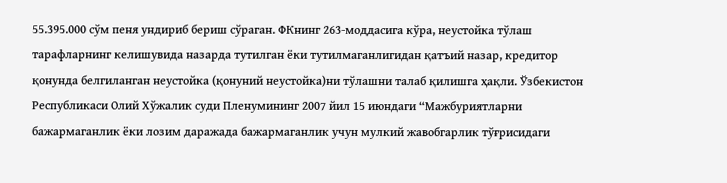55.395.000 сўм пеня ундириб бериш сўраган. ФКнинг 263-моддасига кўра, неустойка тўлаш тарафларнинг келишувида назарда тутилган ёки тутилмаганлигидан қатъий назар, кредитор қонунда белгиланган неустойка (қонуний неустойка)ни тўлашни талаб қилишга ҳақли. Ўзбекистон Республикаси Олий Хўжалик суди Пленумининг 2007 йил 15 июндаги “Мажбуриятларни бажармаганлик ёки лозим даражада бажармаганлик учун мулкий жавобгарлик тўғрисидаги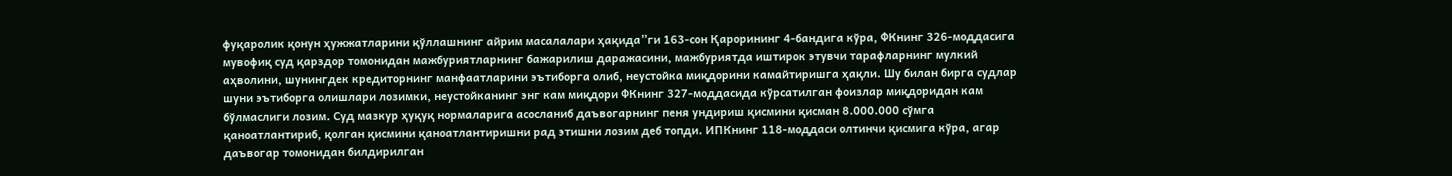фуқаролик қонун ҳужжатларини қўллашнинг айрим масалалари ҳақида”ги 163-сон Қарорининг 4-бандига кўра, ФКнинг 326-моддасига мувофиқ суд қарздор томонидан мажбуриятларнинг бажарилиш даражасини, мажбуриятда иштирок этувчи тарафларнинг мулкий аҳволини, шунингдек кредиторнинг манфаатларини эътиборга олиб, неустойка миқдорини камайтиришга ҳақли. Шу билан бирга судлар шуни эътиборга олишлари лозимки, неустойканинг энг кам миқдори ФКнинг 327-моддасида кўрсатилган фоизлар миқдоридан кам бўлмаслиги лозим. Суд мазкур ҳуқуқ нормаларига асосланиб даъвогарнинг пеня ундириш қисмини қисман 8.000.000 сўмга қаноатлантириб, қолган қисмини қаноатлантиришни рад этишни лозим деб топди. ИПКнинг 118-моддаси олтинчи қисмига кўра, агар даъвогар томонидан билдирилган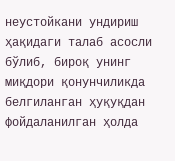неустойкани ундириш ҳақидаги талаб асосли бўлиб, бироқ унинг миқдори қонунчиликда белгиланган ҳуқуқдан фойдаланилган ҳолда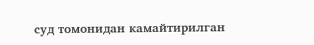суд томонидан камайтирилган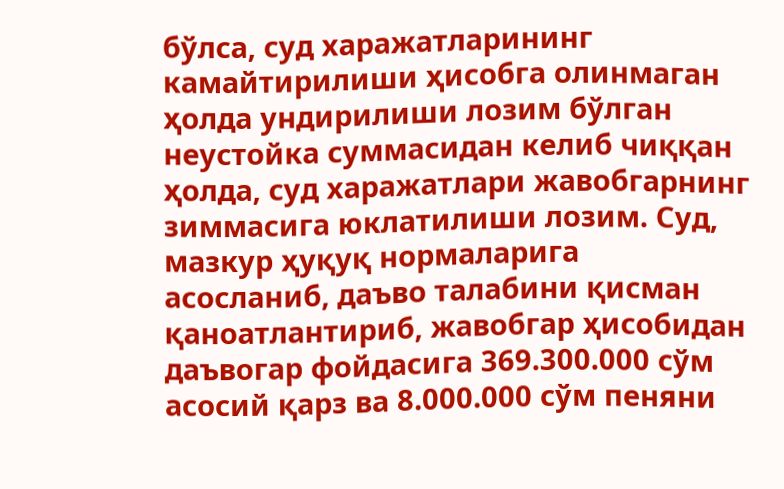бўлса, суд харажатларининг камайтирилиши ҳисобга олинмаган ҳолда ундирилиши лозим бўлган неустойка суммасидан келиб чиққан ҳолда, суд харажатлари жавобгарнинг зиммасига юклатилиши лозим. Суд, мазкур ҳуқуқ нормаларига асосланиб, даъво талабини қисман қаноатлантириб, жавобгар ҳисобидан даъвогар фойдасига 369.300.000 сўм асосий қарз ва 8.000.000 сўм пеняни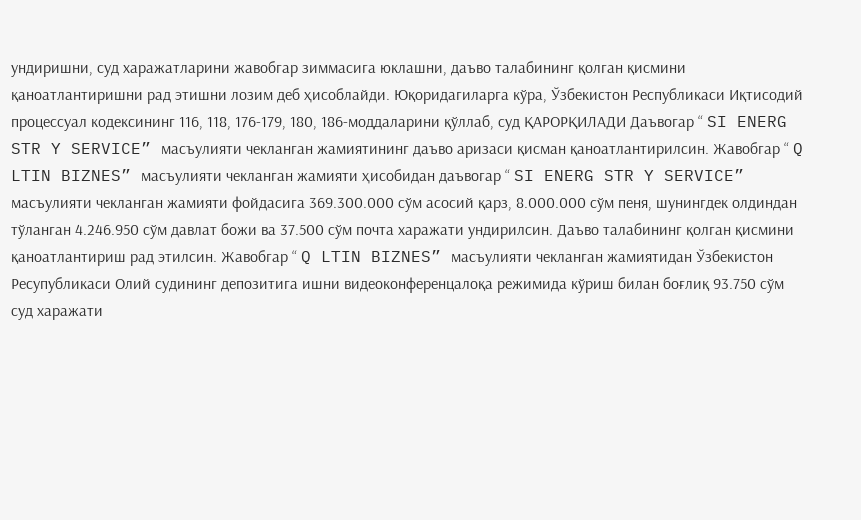ундиришни, суд харажатларини жавобгар зиммасига юклашни, даъво талабининг қолган қисмини қаноатлантиришни рад этишни лозим деб ҳисоблайди. Юқоридагиларга кўра, Ўзбекистон Республикаси Иқтисодий процессуал кодексининг 116, 118, 176-179, 180, 186-моддаларини қўллаб, суд ҚАРОРҚИЛАДИ Даъвогар “ SI ENERG STR Y SERVICE” масъулияти чекланган жамиятининг даъво аризаси қисман қаноатлантирилсин. Жавобгар “ Q LTIN BIZNES” масъулияти чекланган жамияти ҳисобидан даъвогар “ SI ENERG STR Y SERVICE” масъулияти чекланган жамияти фойдасига 369.300.000 сўм асосий қарз, 8.000.000 сўм пеня, шунингдек олдиндан тўланган 4.246.950 сўм давлат божи ва 37.500 сўм почта харажати ундирилсин. Даъво талабининг қолган қисмини қаноатлантириш рад этилсин. Жавобгар “ Q LTIN BIZNES” масъулияти чекланган жамиятидан Ўзбекистон Ресупубликаси Олий судининг депозитига ишни видеоконференцалоқа режимида кўриш билан боғлиқ 93.750 сўм суд харажати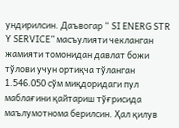ундирилсин. Даъвогар “ SI ENERG STR Y SERVICE” масъулияти чекланган жамияти томонидан давлат божи тўлови учун ортиқча тўланган 1.546.050 сўм миқдоридаги пул маблағини қайтариш тўғрисида маълумотнома берилсин. Ҳал қилув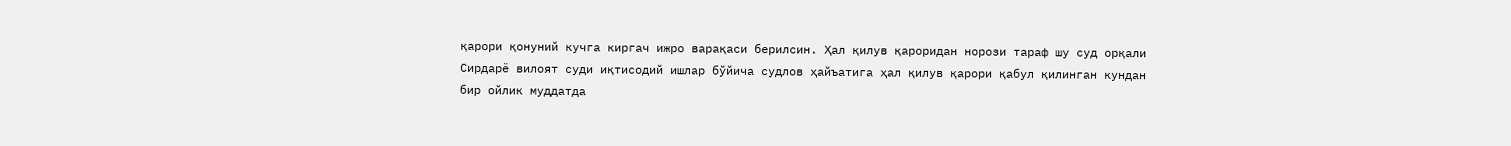қарори қонуний кучга киргач ижро варақаси берилсин. Ҳал қилув қароридан норози тараф шу суд орқали Сирдарё вилоят суди иқтисодий ишлар бўйича судлов ҳайъатига ҳал қилув қарори қабул қилинган кундан бир ойлик муддатда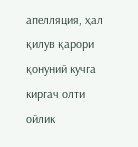апелляция, ҳал қилув қарори қонуний кучга киргач олти ойлик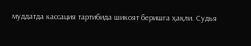муддатда кассация тартибида шикоят беришга ҳақли. Судья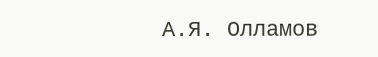А.Я. Олламов